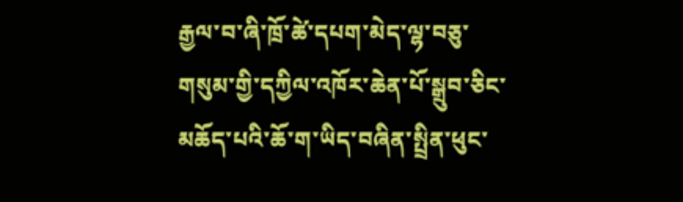རྒྱལ་བ་ཞི་ཁྲོ་ཚེ་དཔག་མེད་ལྷ་བཅུ་གསུམ་གྱི་དཀྱིལ་འཁོར་ཆེན་པོ་སྒྲུབ་ཅིང་མཆོད་པའི་ཆོ་ག་ཡིད་བཞིན་སྤྲིན་ཕུང་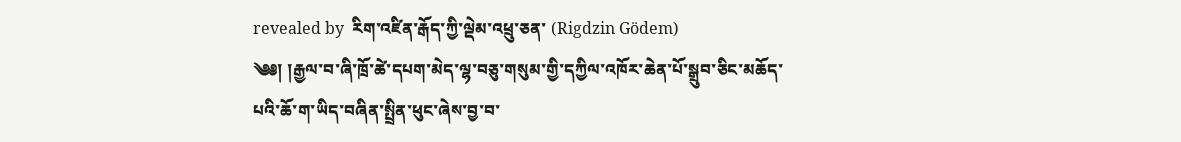revealed by  རིག་འཛིན་རྒོད་ཀྱི་ལྡེམ་འཕྲུ་ཅན་ (Rigdzin Gödem)
༄༅། །རྒྱལ་བ་ཞི་ཁྲོ་ཚེ་དཔག་མེད་ལྷ་བཅུ་གསུམ་གྱི་དཀྱིལ་འཁོར་ཆེན་པོ་སྒྲུབ་ཅིང་མཆོད་པའི་ཆོ་ག་ཡིད་བཞིན་སྤྲིན་ཕུང་ཞེས་བྱ་བ་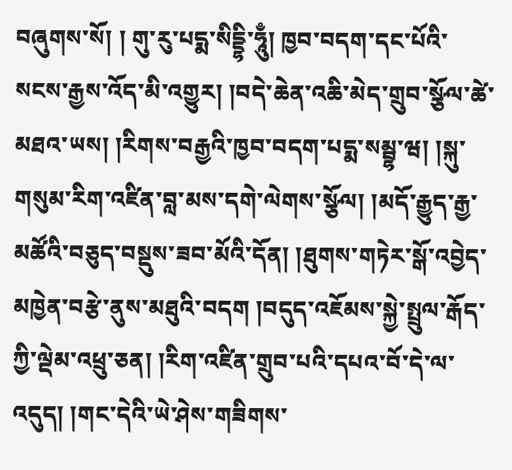བཞུགས་སོ། ། གུ་རུ་པདྨ་སིདྡྷི་ཧཱུྃ། ཁྱབ་བདག་དང་པོའི་སངས་རྒྱས་འོད་མི་འགྱུར། །བདེ་ཆེན་འཆི་མེད་གྲུབ་སྩོལ་ཚེ་མཐའ་ཡས། །རིགས་བརྒྱའི་ཁྱབ་བདག་པདྨ་སམྦྷ་ཝ། །སྐུ་གསུམ་རིག་འཛིན་བླ་མས་དགེ་ལེགས་སྩོལ། །མདོ་རྒྱུད་རྒྱ་མཚོའི་བཅུད་བསྡུས་ཟབ་མོའི་དོན། །ཐུགས་གཏེར་སྒོ་འབྱེད་མཁྱེན་བརྩེ་ནུས་མཐུའི་བདག །བདུད་འཇོམས་སྐྱེ་སྤྲུལ་རྒོད་ཀྱི་ལྡེམ་འཕྲུ་ཅན། །རིག་འཛིན་གྲུབ་པའི་དཔའ་བོ་དེ་ལ་འདུད། །གང་དེའི་ཡེ་ཤེས་གཟིགས་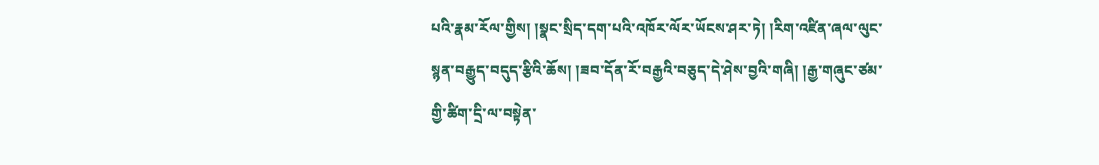པའི་རྣམ་རོལ་གྱིས། །སྣང་སྲིད་དག་པའི་འཁོར་ལོར་ཡོངས་ཤར་ཏེ། །རིག་འཛིན་ཞལ་ལུང་སྙན་བརྒྱུད་བདུད་རྩིའི་ཆོས། །ཟབ་དོན་རོ་བརྒྱའི་བཅུད་དེ་ཤེས་བྱའི་གཞི། །རྒྱ་གཞུང་ཙམ་གྱི་ཚིག་དྲི་ལ་བསྟེན་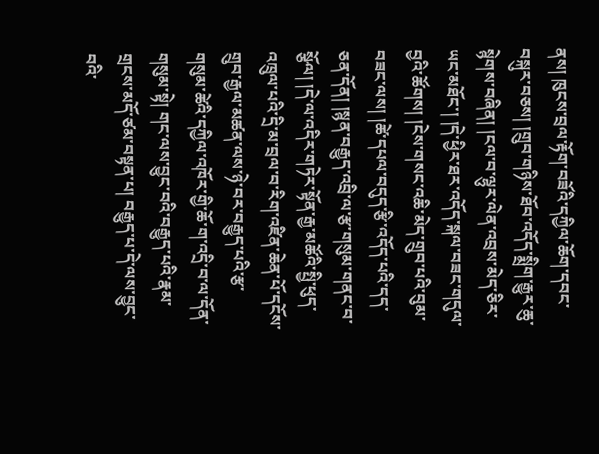ནས། ཁུངས་བྲལ་རྟོག་བཟོའི་དཀྱིལ་ཆོག་དབང་བསྐུར་བཅས། །གྲུབ་གཉིས་ཐོབ་འདོད་སྨྲིག་རྒྱུར་ཆུ་སྙེགས་བཞིན། །ངལ་བ་ལྷུར་ལེན་འབྲས་མེད་ཅིར་ཡང་མཐོང་། །དེ་ཕྱིར་ཐར་འདོད་སྐལ་བཟང་གདུལ་བྱའི་ཚོགས། །ངེས་གསང་འཆི་མེད་གྲུབ་པའི་བུམ་བཟང་ལས། །ཚེ་དཔལ་བདུད་རྩི་འདོད་པའི་དད་ཅན་དོན། །སྙན་བརྒྱུད་འབྲི་ལ་རྩ་གསུམ་གནང་བ་སྩོལ། །དེ་ལ་འདིར་གཏེར་སྟོན་རྒྱ་མཚོའི་སྤྱི་ཕུད་འཁྲུལ་པའི་དྲི་མ་བྲལ་བ་རིག་འཛིན་ཆེན་པོ་དངོས་གྲུབ་རྒྱལ་མཚན་ལས་ཉེ་བར་བརྒྱུད་པའི་རྩ་གསུམ་ཚེའི་དཀྱིལ་འཁོར་གྱི་ཆོ་ག་འདྲི་བ་ལ་དོན་གསུམ་སྟེ། གང་ལས་བྱུང་བའི་བརྒྱུད་པའི་རྣམ་གྲངས་མདོ་ཙམ་བསྟན་པ། བརྒྱུད་པ་དེ་ལས་བྱུང་བའི་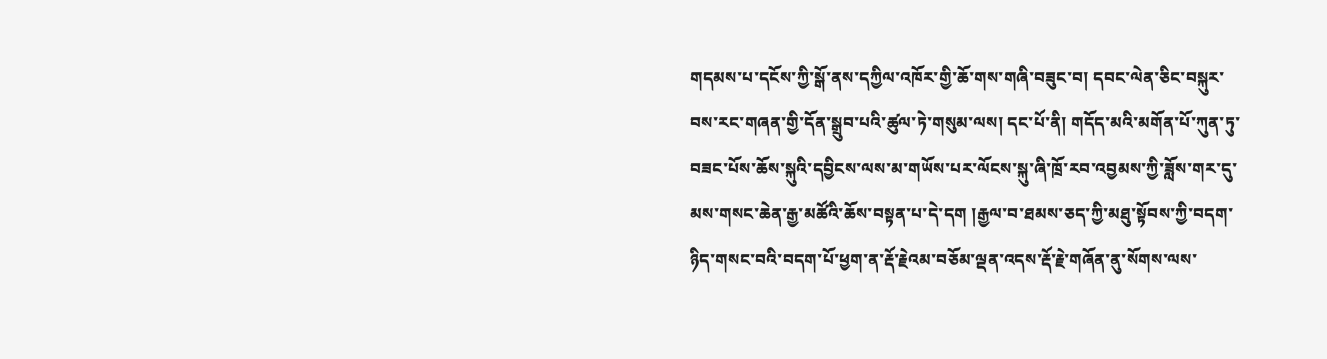གདམས་པ་དངོས་ཀྱི་སྒོ་ནས་དཀྱིལ་འཁོར་གྱི་ཆོ་གས་གཞི་བཟུང་བ། དབང་ལེན་ཅིང་བསྐུར་བས་རང་གཞན་གྱི་དོན་སྒྲུབ་པའི་ཚུལ་ཏེ་གསུམ་ལས། དང་པོ་ནི། གདོད་མའི་མགོན་པོ་ཀུན་ཏུ་བཟང་པོས་ཆོས་སྐུའི་དབྱིངས་ལས་མ་གཡོས་པར་ལོངས་སྐུ་ཞི་ཁྲོ་རབ་འབྱམས་ཀྱི་ཟློས་གར་དུ་མས་གསང་ཆེན་རྒྱ་མཚོའི་ཆོས་བསྟན་པ་དེ་དག །རྒྱལ་བ་ཐམས་ཅད་ཀྱི་མཐུ་སྟོབས་ཀྱི་བདག་ཉིད་གསང་བའི་བདག་པོ་ཕྱག་ན་རྡོ་རྗེའམ་བཅོམ་ལྡན་འདས་རྡོ་རྗེ་གཞོན་ནུ་སོགས་ལས་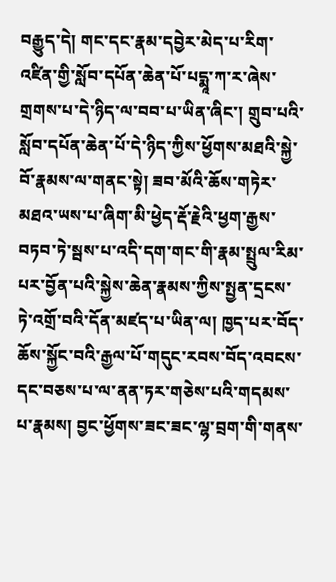བརྒྱུད་དེ། གང་དང་རྣམ་དབྱེར་མེད་པ་རིག་འཛིན་གྱི་སློབ་དཔོན་ཆེན་པོ་པདྨཱ་ཀ་ར་ཞེས་གྲགས་པ་དེ་ཉིད་ལ་བབ་པ་ཡིན་ཞིང་། གྲུབ་པའི་སློབ་དཔོན་ཆེན་པོ་དེ་ཉིད་ཀྱིས་ཕྱོགས་མཐའི་སྐྱེ་བོ་རྣམས་ལ་གནང་སྟེ། ཟབ་མོའི་ཆོས་གཏེར་མཐའ་ཡས་པ་ཞིག་མི་ཕྱེད་རྡོ་རྗེའི་ཕྱག་རྒྱས་བཏབ་ཏེ་སྦས་པ་འདི་དག་གང་གི་རྣམ་སྤྲུལ་རིམ་པར་བྱོན་པའི་སྐྱེས་ཆེན་རྣམས་ཀྱིས་སྤྱན་དྲངས་ཏེ་འགྲོ་བའི་དོན་མཛད་པ་ཡིན་ལ། ཁྱད་པར་བོད་ཆོས་སྐྱོང་བའི་རྒྱལ་པོ་གདུང་རབས་བོད་འབངས་དང་བཅས་པ་ལ་ནན་ཏར་གཅེས་པའི་གདམས་པ་རྣམས། བྱང་ཕྱོགས་ཟང་ཟང་ལྷ་བྲག་གི་གནས་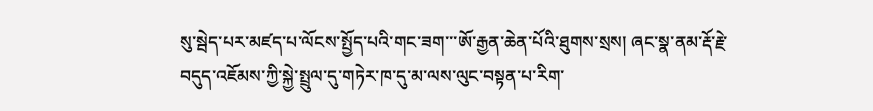སུ་སྦེད་པར་མཛད་པ་ལོངས་སྤྱོད་པའི་གང་ཟག་་་ཨོ་རྒྱན་ཆེན་པོའི་ཐུགས་སྲས། ཞང་སྣ་ནམ་རྡོ་རྗེ་བདུད་འཇོམས་ཀྱི་སྐྱེ་སྤྲུལ་དུ་གཏེར་ཁ་དུ་མ་ལས་ལུང་བསྟན་པ་རིག་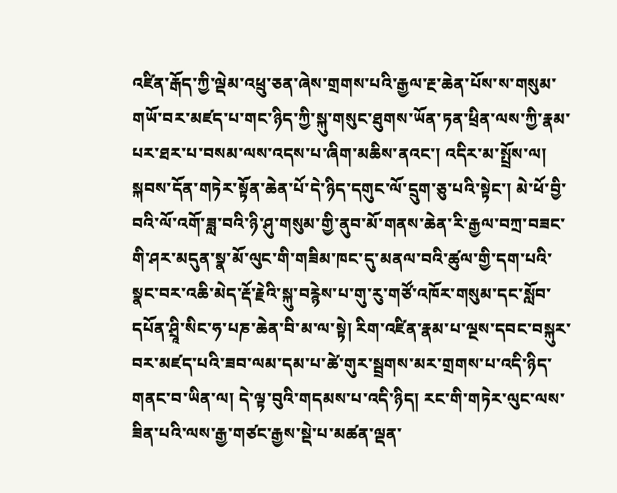འཛིན་རྒོད་ཀྱི་ལྡེམ་འཕྲུ་ཅན་ཞེས་གྲགས་པའི་རྒྱལ་རྔ་ཆེན་པོས་ས་གསུམ་གཡོ་བར་མཛད་པ་གང་ཉིད་ཀྱི་སྐུ་གསུང་ཐུགས་ཡོན་ཏན་ཕྲིན་ལས་ཀྱི་རྣམ་པར་ཐར་པ་བསམ་ལས་འདས་པ་ཞིག་མཆིས་ནའང་། འདིར་མ་སྤྲོས་ལ། སྐབས་དོན་གཏེར་སྟོན་ཆེན་པོ་དེ་ཉིད་དགུང་ལོ་དྲུག་ཅུ་པའི་སྟེང་། མེ་ཕོ་བྱི་བའི་ལོ་འགོ་ཟླ་བའི་ཉི་ཤུ་གསུམ་གྱི་ནུབ་མོ་གནས་ཆེན་རི་རྒྱལ་བཀྲ་བཟང་གི་ཤར་མདུན་སྣ་མོ་ལུང་གི་གཟིམ་ཁང་དུ་མནལ་བའི་ཚུལ་གྱི་དག་པའི་སྣང་བར་འཆི་མེད་རྡོ་རྗེའི་སྐུ་བརྙེས་པ་གུ་རུ་གཙོ་འཁོར་གསུམ་དང་སློབ་དཔོན་ཤྲཱི་སིང་ཧ་པཎ་ཆེན་བི་མ་ལ་སྟེ། རིག་འཛིན་རྣམ་པ་ལྔས་དབང་བསྐུར་བར་མཛད་པའི་ཟབ་ལམ་དམ་པ་ཚེ་གུར་སྦྲགས་མར་གྲགས་པ་འདི་ཉིད་གནང་བ་ཡིན་ལ། དེ་ལྟ་བུའི་གདམས་པ་འདི་ཉིད། རང་གི་གཏེར་ལུང་ལས་ཟིན་པའི་ལས་རྒྱ་གཙང་རྒྱས་སྡེ་པ་མཚན་ལྡན་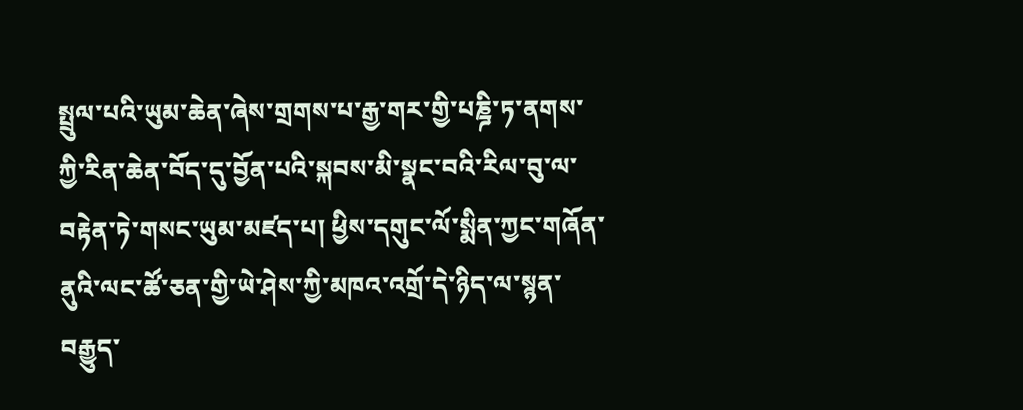སྤྲུལ་པའི་ཡུམ་ཆེན་ཞེས་གྲགས་པ་རྒྱ་གར་གྱི་པཎྜི་ཏ་ནགས་ཀྱི་རིན་ཆེན་བོད་དུ་བྱོན་པའི་སྐབས་མི་སྣང་བའི་རིལ་བུ་ལ་བརྟེན་ཏེ་གསང་ཡུམ་མཛད་པ། ཕྱིས་དགུང་ལོ་སྨིན་ཀྱང་གཞོན་ནུའི་ལང་ཚོ་ཅན་གྱི་ཡེ་ཤེས་ཀྱི་མཁའ་འགྲོ་དེ་ཉིད་ལ་སྙན་བརྒྱུད་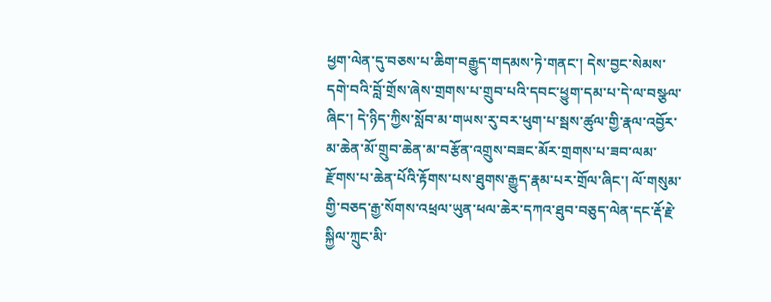ཕྱག་ལེན་དུ་བཅས་པ་ཆིག་བརྒྱུད་གདམས་ཏེ་གནང་། དེས་བྱང་སེམས་དགེ་བའི་བློ་གྲོས་ཞེས་གྲགས་པ་གྲུབ་པའི་དབང་ཕྱུག་དམ་པ་དེ་ལ་བསྩལ་ཞིང་། དེ་ཉིད་ཀྱིས་སློབ་མ་གཡས་རུ་བར་ཕུག་པ་སྦས་ཚུལ་གྱི་རྣལ་འབྱོར་མ་ཆེན་མོ་གྲུབ་ཆེན་མ་བརྩོན་འགྲུས་བཟང་མོར་གྲགས་པ་ཟབ་ལམ་རྫོགས་པ་ཆེན་པོའི་རྟོགས་པས་ཐུགས་རྒྱུད་རྣམ་པར་གྲོལ་ཞིང་། ལོ་གསུམ་གྱི་བཅད་རྒྱ་སོགས་འཕྲལ་ཡུན་ཕལ་ཆེར་དཀའ་ཐུབ་བཅུད་ལེན་དང་རྡོ་རྗེ་སྐྱིལ་ཀྲུང་མི་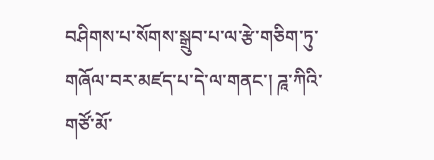བཤིགས་པ་སོགས་སྒྲུབ་པ་ལ་རྩེ་གཅིག་ཏུ་གཞོལ་བར་མཛད་པ་དེ་ལ་གནང་། ཌཱ་ཀིའི་གཙོ་མོ་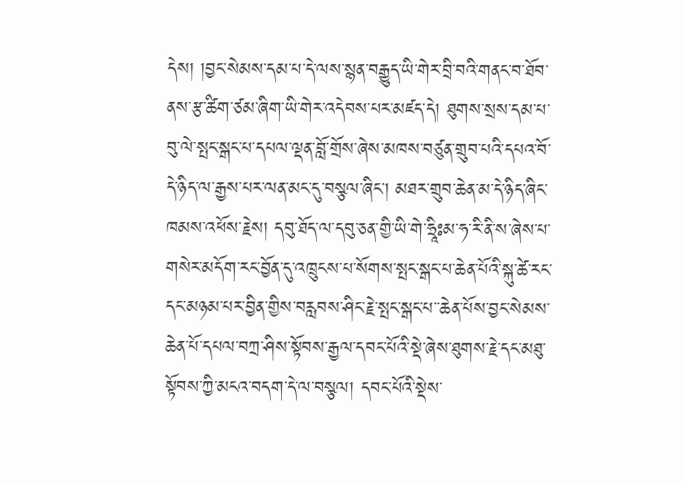དེས། །བྱང་སེམས་དམ་པ་དེ་ལས་སྙན་བརྒྱུད་ཡི་གེར་བྲི་བའི་གནང་བ་ཐོབ་ནས་རྩ་ཚིག་ཙམ་ཞིག་ཡི་གེར་འདེབས་པར་མཛད་དེ། ཐུགས་སྲས་དམ་པ་བུ་ལེ་སྤང་སྒང་པ་དཔལ་ལྡན་བློ་གྲོས་ཞེས་མཁས་བཙུན་གྲུབ་པའི་དཔའ་བོ་དེ་ཉིད་ལ་རྒྱས་པར་ལན་མང་དུ་བསྩལ་ཞིང་། མཐར་གྲུབ་ཆེན་མ་དེ་ཉིད་ཞིང་ཁམས་འཕོས་རྗེས། དབུ་ཐོད་ལ་དབུ་ཅན་གྱི་ཡི་གེ་ཧྲཱིཿམ་ཧ་རི་ནི་ས་ཞེས་པ་གསེར་མདོག་རང་བྱོན་དུ་འཁྲུངས་པ་སོགས་སྤང་སྒང་པ་ཆེན་པོའི་སྐུ་ཚེ་རང་དང་མཉམ་པར་བྱིན་གྱིས་བརླབས་ཤིང་རྗེ་སྤང་སྒང་པ་་ཆེན་པོས་བྱང་སེམས་ཆེན་པོ་དཔལ་བཀྲ་ཤིས་སྟོབས་རྒྱལ་དབང་པོའི་སྡེ་ཞེས་ཐུགས་རྗེ་དང་མཐུ་སྟོབས་ཀྱི་མངའ་བདག་དེ་ལ་བསྩལ། དབང་པོའི་སྡེས་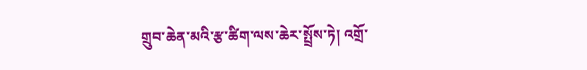གྲུབ་ཆེན་མའི་རྩ་ཚིག་ལས་ཆེར་སྤྲོས་ཏེ། འགྲོ་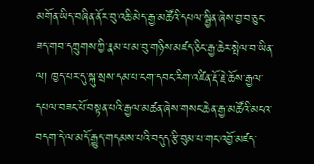མགོན་ཡིད་བཞིན་ནོར་བུ་འཆི་མེད་རྒྱ་མཚོའི་དཔལ་སྦྱིན་ཞེས་བྱ་བ་ཅུང་ཟད་གབ་དཀྲུགས་ཀྱི་རྣམ་པ་མ་བུ་གཉིས་མཛད་ཅིང་རྒྱ་ཆེར་སྤེལ་བ་ཡིན་ལ། ཁྱད་པར་དུ་སྐུ་སྲས་དམ་པ་ངག་དབང་རིག་འཛིན་རྡོ་རྗེ་ཆོས་རྒྱལ་དཔལ་བཟང་པོ་བསྟན་པའི་རྒྱལ་མཚན་ཞེས་གསང་ཆེན་རྒྱ་མཚོའི་མངའ་བདག་དེ་ལ་མདོ་རྒྱུད་གདམས་པའི་བདུད་རྩི་བུམ་པ་གང་འབྱོ་མཛད་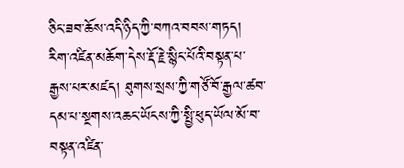ཅིང་ཟབ་ཆོས་འདི་ཉིད་ཀྱི་བཀའ་བབས་གཏད། རིག་འཛིན་མཆོག་དེས་རྡོ་རྗེ་སྙིང་པོའི་བསྟན་པ་རྒྱས་པར་མཛད། ཐུགས་སྲས་ཀྱི་གཙོ་བོ་རྒྱལ་ཚབ་དམ་པ་སྔགས་འཆང་ཡོངས་ཀྱི་སྤྱི་ཕུད་ཡོལ་མོ་བ་བསྟན་འཛིན་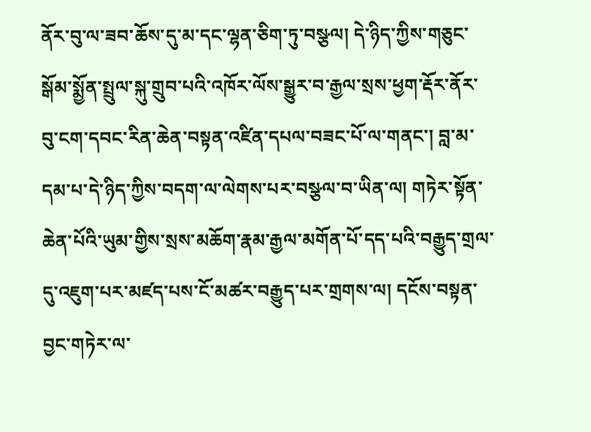ནོར་བུ་ལ་ཟབ་ཆོས་དུ་མ་དང་ལྷན་ཅིག་ཏུ་བསྩལ། དེ་ཉིད་ཀྱིས་གཅུང་སྒོམ་སྨྱོན་སྤྲུལ་སྐུ་གྲུབ་པའི་འཁོར་ལོས་སྒྱུར་བ་རྒྱལ་སྲས་ཕྱག་རྡོར་ནོར་བུ་ངག་དབང་རིན་ཆེན་བསྟན་འཛིན་དཔལ་བཟང་པོ་ལ་གནང་། བླ་མ་དམ་པ་དེ་ཉིད་ཀྱིས་བདག་ལ་ལེགས་པར་བསྩལ་བ་ཡིན་ལ། གཏེར་སྟོན་ཆེན་པོའི་ཡུམ་གྱིས་སྲས་མཆོག་རྣམ་རྒྱལ་མགོན་པོ་དད་པའི་བརྒྱུད་གྲལ་དུ་འཇུག་པར་མཛད་པས་ངོ་མཚར་བརྒྱུད་པར་གྲགས་ལ། དངོས་བསྟན་བྱང་གཏེར་ལ་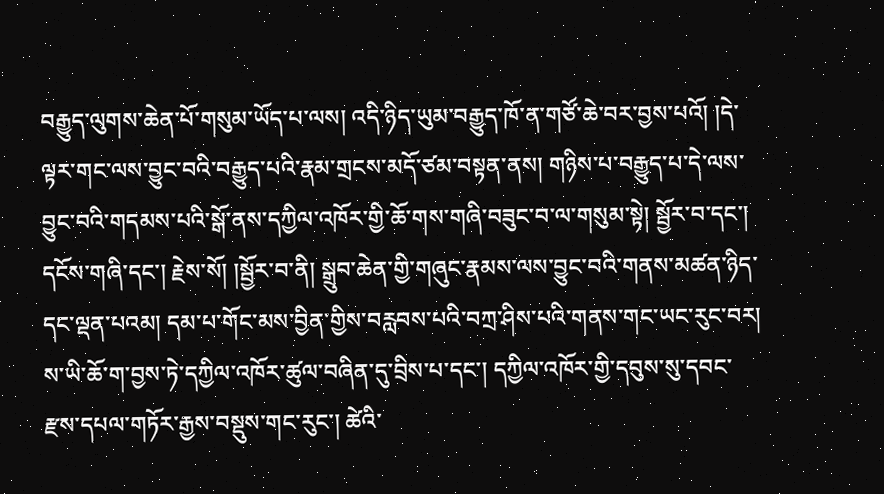བརྒྱུད་ལུགས་ཆེན་པོ་གསུམ་ཡོད་པ་ལས། འདི་ཉིད་ཡུམ་བརྒྱུད་ཁོ་ན་གཙོ་ཆེ་བར་བྱས་པའོ། །དེ་ལྟར་གང་ལས་བྱུང་བའི་བརྒྱུད་པའི་རྣམ་གྲངས་མདོ་ཙམ་བསྟན་ནས། གཉིས་པ་བརྒྱུད་པ་དེ་ལས་བྱུང་བའི་གདམས་པའི་སྒོ་ནས་དཀྱིལ་འཁོར་གྱི་ཆོ་གས་གཞི་བཟུང་བ་ལ་གསུམ་སྟེ། སྦྱོར་བ་དང་། དངོས་གཞི་དང་། རྗེས་སོ། །སྦྱོར་བ་ནི། སྒྲུབ་ཆེན་གྱི་གཞུང་རྣམས་ལས་བྱུང་བའི་གནས་མཚན་ཉིད་དང་ལྡན་པའམ། དམ་པ་གོང་མས་བྱིན་གྱིས་བརླབས་པའི་བཀྲ་ཤིས་པའི་གནས་གང་ཡང་རུང་བར། ས་ཡི་ཆོ་ག་བྱས་ཏེ་དཀྱིལ་འཁོར་ཚུལ་བཞིན་དུ་བྲིས་པ་དང་། དཀྱིལ་འཁོར་གྱི་དབུས་སུ་དབང་རྫས་དཔལ་གཏོར་རྒྱས་བསྡུས་གང་རུང་། ཚེའི་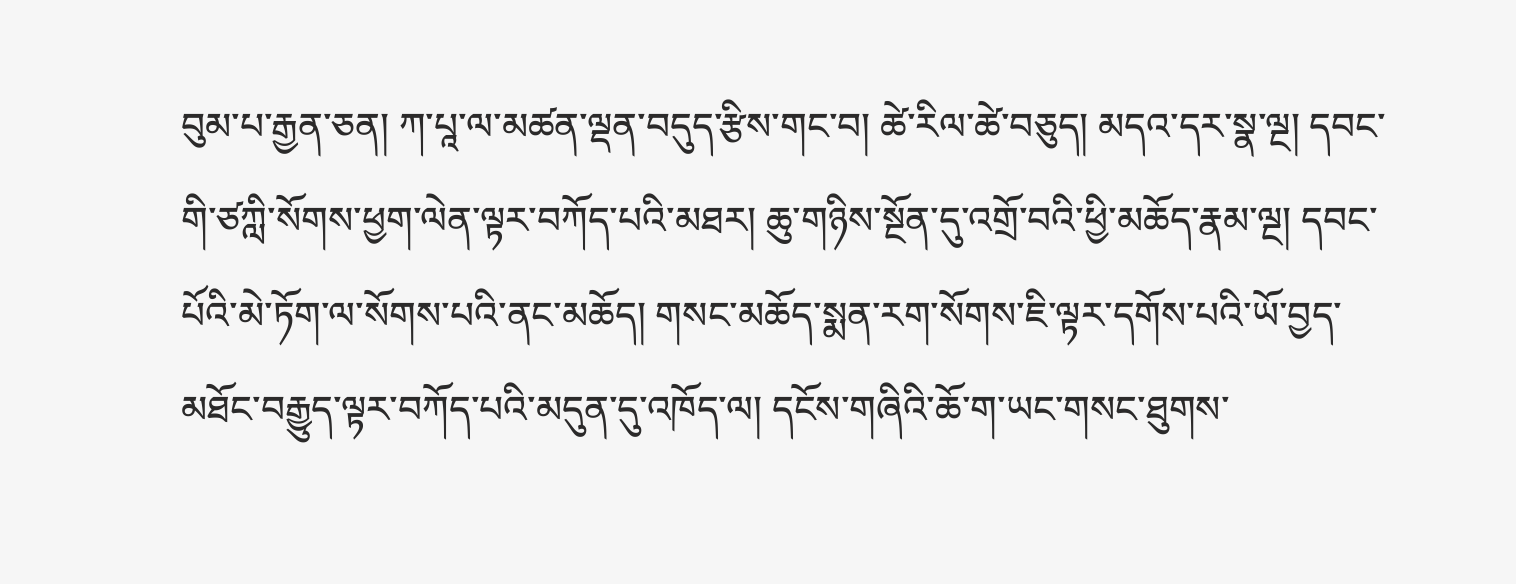བུམ་པ་རྒྱན་ཅན། ཀ་པཱ་ལ་མཚན་ལྡན་བདུད་རྩིས་གང་བ། ཚེ་རིལ་ཚེ་བཅུད། མདའ་དར་སྣ་ལྔ། དབང་གི་ཙཀླི་སོགས་ཕྱག་ལེན་ལྟར་བཀོད་པའི་མཐར། ཆུ་གཉིས་སྔོན་དུ་འགྲོ་བའི་ཕྱི་མཆོད་རྣམ་ལྔ། དབང་པོའི་མེ་ཏོག་ལ་སོགས་པའི་ནང་མཆོད། གསང་མཆོད་སྨན་རག་སོགས་ཇི་ལྟར་དགོས་པའི་ཡོ་བྱད་མཐོང་བརྒྱུད་ལྟར་བཀོད་པའི་མདུན་དུ་འཁོད་ལ། དངོས་གཞིའི་ཆོ་ག་ཡང་གསང་ཐུགས་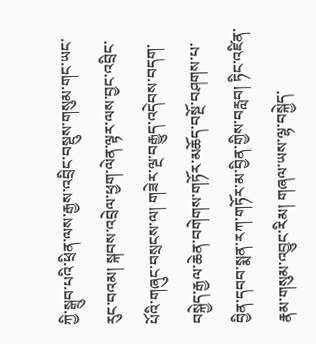ཀྱི་སྒྲུབ་པའི་ཕྲིན་ལས་རྒྱས་འབྲིང་བསྡུས་གསུམ་གང་ཡང་རུང་བའམ། སྐབས་འབྲེལ་ཕྱག་ལེན་ལྟར་ལས་བྱང་འབྲིང་པོའི་གཞུང་བསྲངས་ལ། གཟེར་ལྔ་བརྒྱུད་འདེབས་བདག་བསྐྱེད་རྒྱལ་ཆེན་བགེགས་གཏོར་མཆོད་བསྔོ་བཤགས་པ་བྱིན་དབབ་སྨན་རཀ་གཏོར་མ་བྱིན་གྱིས་བརླབ། ཏིང་འཛིན་རྣམ་གསུམ་འབྱུང་རིམ། གཞལ་ཡས་ལྷ་བསྐྱེད་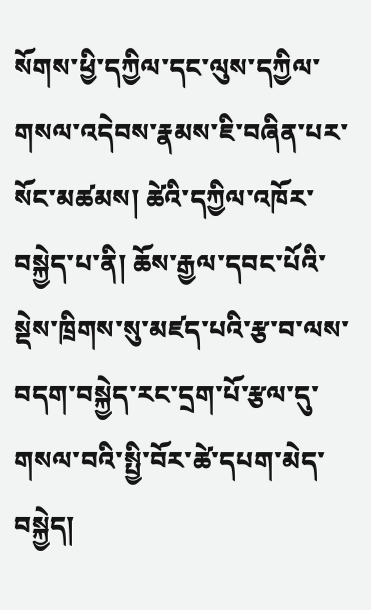སོགས་ཕྱི་དཀྱིལ་དང་ལུས་དཀྱིལ་གསལ་འདེབས་རྣམས་ཇི་བཞིན་པར་སོང་མཚམས། ཚེའི་དཀྱིལ་འཁོར་བསྐྱེད་པ་ནི། ཆོས་རྒྱལ་དབང་པོའི་སྡེས་ཁྲིགས་སུ་མཛད་པའི་རྩ་བ་ལས་བདག་བསྐྱེད་རང་དྲག་པོ་རྩལ་དུ་གསལ་བའི་སྤྱི་བོར་ཚེ་དཔག་མེད་བསྐྱེད།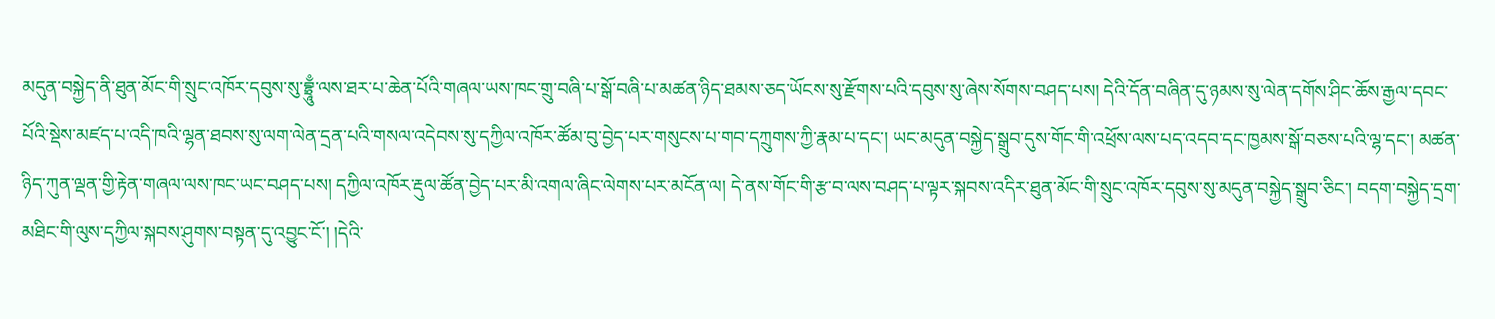མདུན་བསྐྱེད་ནི་ཐུན་མོང་གི་སྲུང་འཁོར་དབུས་སུ་བྷྲཱུྃ་ལས་ཐར་པ་ཆེན་པོའི་གཞལ་ཡས་ཁང་གྲུ་བཞི་པ་སྒོ་བཞི་པ་མཚན་ཉིད་ཐམས་ཅད་ཡོངས་སུ་རྫོགས་པའི་དབུས་སུ་ཞེས་སོགས་བཤད་པས། དེའི་དོན་བཞིན་དུ་ཉམས་སུ་ལེན་དགོས་ཤིང་ཆོས་རྒྱལ་དབང་པོའི་སྡེས་མཛད་པ་འདི་ཁའི་ལྷན་ཐབས་སུ་ལག་ལེན་དྲན་པའི་གསལ་འདེབས་སུ་དཀྱིལ་འཁོར་ཚོམ་བུ་བྱེད་པར་གསུངས་པ་གབ་དཀྲུགས་ཀྱི་རྣམ་པ་དང་། ཡང་མདུན་བསྐྱེད་སྒྲུབ་དུས་གོང་གི་འཕྲོས་ལས་པད་འདབ་དང་ཁྱམས་སྒོ་བཅས་པའི་ལྷ་དང་། མཚན་ཉིད་ཀུན་ལྡན་གྱི་རྟེན་གཞལ་ལས་ཁང་ཡང་བཤད་པས། དཀྱིལ་འཁོར་རྡུལ་ཚོན་བྱེད་པར་མི་འགལ་ཞིང་ལེགས་པར་མངོན་ལ། དེ་ནས་གོང་གི་རྩ་བ་ལས་བཤད་པ་ལྟར་སྐབས་འདིར་ཐུན་མོང་གི་སྲུང་འཁོར་དབུས་སུ་མདུན་བསྐྱེད་སྒྲུབ་ཅིང་། བདག་བསྐྱེད་དྲག་མཐིང་གི་ལུས་དཀྱིལ་སྐབས་ཤུགས་བསྟན་དུ་འབྱུང་ངོ་། །དེའི་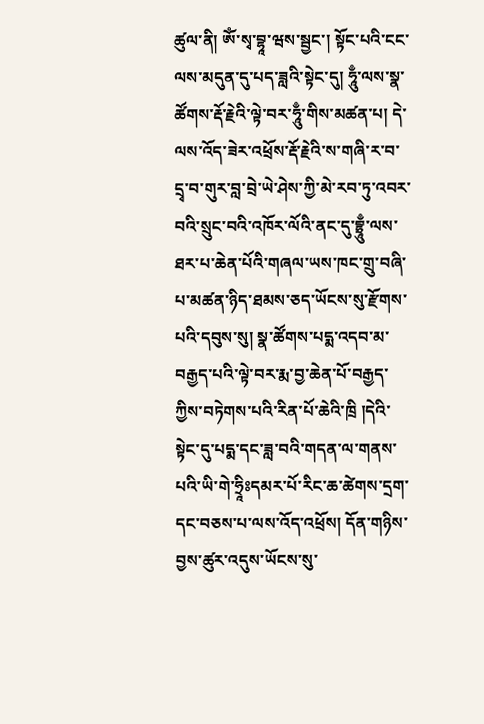ཚུལ་ནི། ཨོཾ་སྭ་བྷཱ་ཝས་སྦྱང་། སྟོང་པའི་ངང་ལས་མདུན་དུ་པད་ཟླའི་སྟེང་དུ། ཧཱུྃ་ལས་སྣ་ཚོགས་རྡོ་རྗེའི་ལྟེ་བར་ཧཱུྃ་གིས་མཚན་པ། དེ་ལས་འོད་ཟེར་འཕྲོས་རྡོ་རྗེའི་ས་གཞི་ར་བ་དྲྭ་བ་གུར་བླ་བྲེ་ཡེ་ཤེས་ཀྱི་མེ་རབ་ཏུ་འབར་བའི་སྲུང་བའི་འཁོར་ལོའི་ནང་དུ་བྷྲཱུྃ་ལས་ཐར་པ་ཆེན་པོའི་གཞལ་ཡས་ཁང་གྲུ་བཞི་པ་མཚན་ཉིད་ཐམས་ཅད་ཡོངས་སུ་རྫོགས་པའི་དབུས་སུ། སྣ་ཚོགས་པདྨ་འདབ་མ་བརྒྱད་པའི་ལྟེ་བར་རྨ་བྱ་ཆེན་པོ་བརྒྱད་ཀྱིས་བཏེགས་པའི་རིན་པོ་ཆེའི་ཁྲི །དེའི་སྟེང་དུ་པདྨ་དང་ཟླ་བའི་གདན་ལ་གནས་པའི་ཡི་གེ་ཧྲཱིཿདམར་པོ་རིང་ཆ་ཚེགས་དྲག་དང་བཅས་པ་ལས་འོད་འཕྲོས། དོན་གཉིས་བྱས་ཚུར་འདུས་ཡོངས་སུ་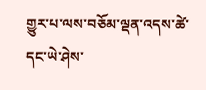གྱུར་པ་ལས་བཅོམ་ལྡན་འདས་ཚེ་དང་ཡེ་ཤེས་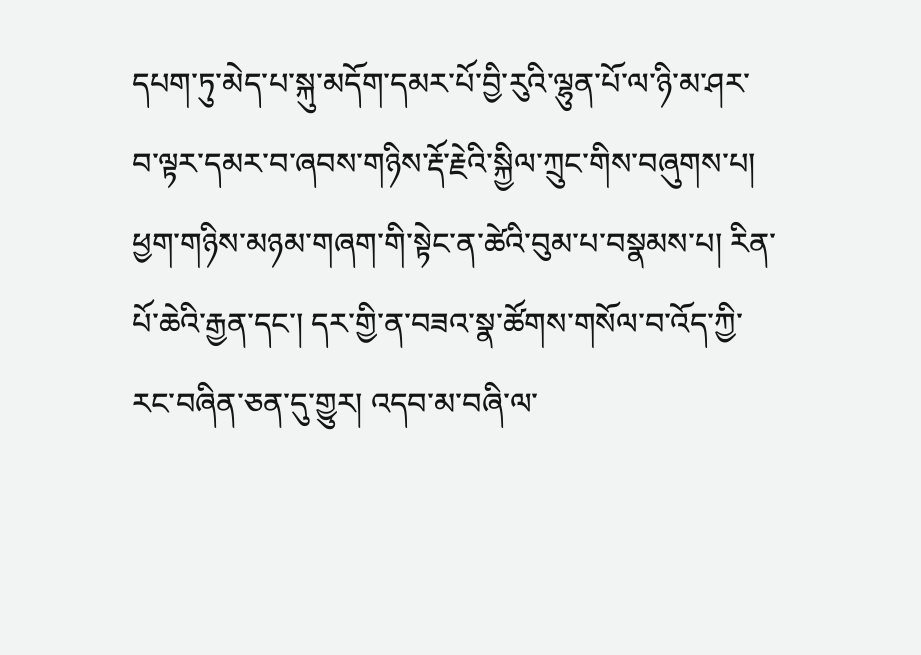དཔག་ཏུ་མེད་པ་སྐུ་མདོག་དམར་པོ་བྱི་རུའི་ལྷུན་པོ་ལ་ཉི་མ་ཤར་བ་ལྟར་དམར་བ་ཞབས་གཉིས་རྡོ་རྗེའི་སྐྱིལ་ཀྲུང་གིས་བཞུགས་པ། ཕྱག་གཉིས་མཉམ་གཞག་གི་སྟེང་ན་ཚེའི་བུམ་པ་བསྣམས་པ། རིན་པོ་ཆེའི་རྒྱན་དང་། དར་གྱི་ན་བཟའ་སྣ་ཚོགས་གསོལ་བ་འོད་ཀྱི་རང་བཞིན་ཅན་དུ་གྱུར། འདབ་མ་བཞི་ལ་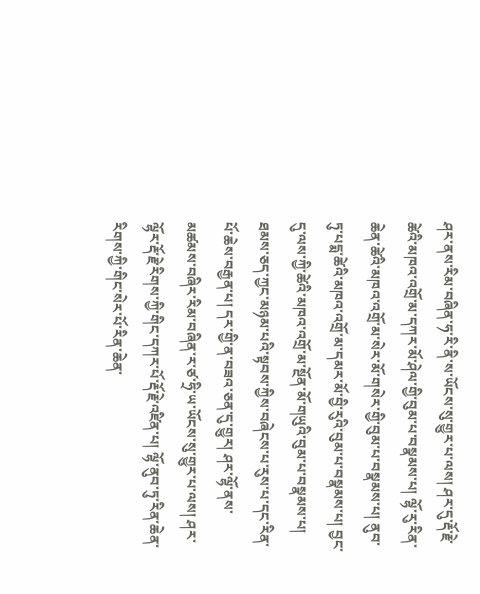ཤར་ནས་རིམ་བཞིན་ཧ་རི་ནི་ས་ཡོངས་སུ་གྱུར་པ་ལས། ཤར་དུ་རྡོ་རྗེ་ཚེའི་མཁའ་འགྲོ་མ་དཀར་མོ་ཤེལ་གྱི་བུམ་པ་བསྣམས་པ། ལྷོ་རུ་རིན་ཆེན་ཚེའི་མཁའ་འགྲོ་མ་སེར་མོ་གསེར་གྱི་བུམ་པ་བསྣམས་པ། ནུབ་ཏུ་པདྨ་ཚེའི་མཁའ་འགྲོ་མ་དམར་མོ་བྱི་རུའི་བུམ་པ་བསྣམས་པ། བྱང་དུ་ལས་ཀྱི་ཚེའི་མཁའ་འགྲོ་མ་སྔོན་མོ་གཡུའི་བུམ་པ་བསྣམས་པ། ཐམས་ཅད་ཀྱང་མཉམ་པའི་སྟབས་ཀྱིས་བཞེངས་པ་རུས་པ་དང་རིན་པོ་ཆེས་བརྒྱན་པ། དར་གྱི་ན་བཟའ་ཅན་དུ་གྱུར། ཤར་ལྷོ་ནས་མཚམས་བཞིར་རིམ་བཞིན་ར་ཙ་ཧྲི་ཡ་ཡོངས་སུ་གྱུར་པ་ལས། ཤར་ལྷོར་རྡོ་རྗེ་རིགས་ཀྱི་གིང་དཀར་པོ་རྡོ་རྗེ་འཛིན་པ། ལྷོ་ནུབ་ཏུ་རིན་ཆེན་རིགས་ཀྱི་གིང་སེར་པོ་རིན་ཆེན་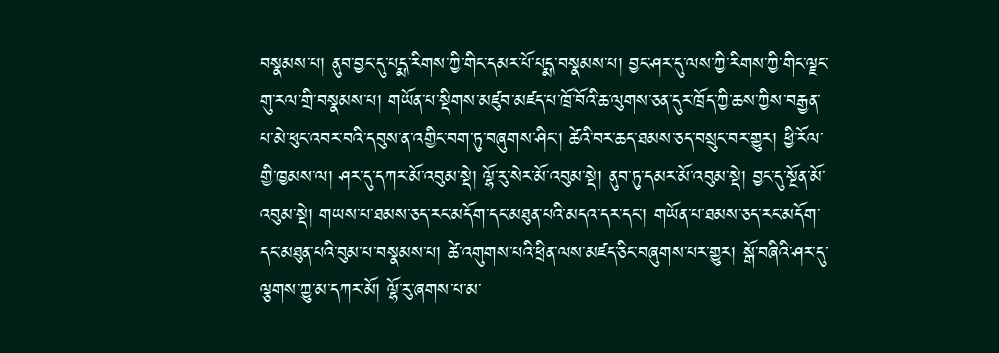བསྣམས་པ། ནུབ་བྱང་དུ་པདྨ་རིགས་ཀྱི་གིང་དམར་པོ་པདྨ་བསྣམས་པ། བྱང་ཤར་དུ་ལས་ཀྱི་རིགས་ཀྱི་གིང་ལྗང་གུ་རལ་གྲི་བསྣམས་པ། གཡོན་པ་སྡིགས་མཛུབ་མཛད་པ་ཁྲོ་བོའི་ཆ་ལུགས་ཅན་དུར་ཁྲོད་ཀྱི་ཆས་ཀྱིས་བརྒྱན་པ་མེ་ཕུང་འབར་བའི་དབུས་ན་འགྱིང་བག་ཏུ་བཞུགས་ཤིང་། ཚེའི་བར་ཆད་ཐམས་ཅད་བསྲུང་བར་གྱུར། ཕྱི་རོལ་གྱི་ཁྱམས་ལ། ཤར་དུ་དཀར་མོ་འབུམ་སྡེ། ལྷོ་རུ་སེར་མོ་འབུམ་སྡེ། ནུབ་ཏུ་དམར་མོ་འབུམ་སྡེ། བྱང་དུ་སྔོན་མོ་འབུམ་སྡེ། གཡས་པ་ཐམས་ཅད་རང་མདོག་དང་མཐུན་པའི་མདའ་དར་དང་། གཡོན་པ་ཐམས་ཅད་རང་མདོག་དང་མཐུན་པའི་བུམ་པ་བསྣམས་པ། ཚེ་འགུགས་པའི་ཕྲིན་ལས་མཛད་ཅིང་བཞུགས་པར་གྱུར། སྒོ་བཞིའི་ཤར་དུ་ལྕགས་ཀྱུ་མ་དཀར་མོ། ལྷོ་རུ་ཞགས་པ་མ་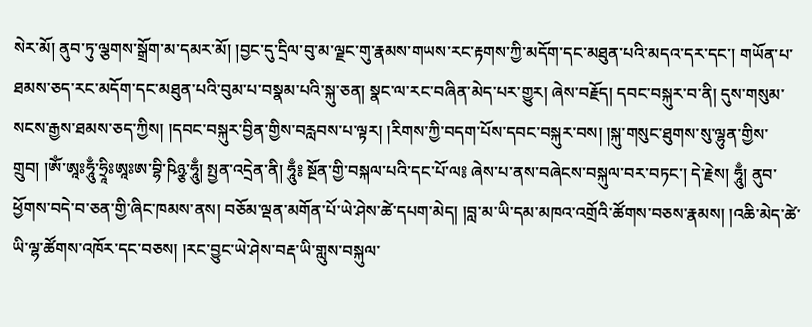སེར་མོ། ནུབ་ཏུ་ལྕགས་སྒྲོག་མ་དམར་མོ། །བྱང་དུ་དྲིལ་བུ་མ་ལྗང་གུ་རྣམས་གཡས་རང་རྟགས་ཀྱི་མདོག་དང་མཐུན་པའི་མདའ་དར་དང་། གཡོན་པ་ཐམས་ཅད་རང་མདོག་དང་མཐུན་པའི་བུམ་པ་བསྣམ་པའི་སྐུ་ཅན། སྣང་ལ་རང་བཞིན་མེད་པར་གྱུར། ཞེས་བརྗོད། དབང་བསྐུར་བ་ནི། དུས་གསུམ་སངས་རྒྱས་ཐམས་ཅད་ཀྱིས། །དབང་བསྐུར་བྱིན་གྱིས་བརླབས་པ་ལྟར། །རིགས་ཀྱི་བདག་པོས་དབང་བསྐུར་བས། །སྐུ་གསུང་ཐུགས་སུ་ལྷུན་གྱིས་གྲུབ། །ཨོཾ་ཨཱཿཧཱུྃ་ཧྲཱིཿཨཱཿཨ་བྷི་ཥིཉྩ་ཧཱུྃ། སྤྱན་འདྲེན་ནི། ཧཱུྃ༔ སྔོན་གྱི་བསྐལ་པའི་དང་པོ་ལ༔ ཞེས་པ་ནས་བཞེངས་བསྐུལ་བར་བཏང་། དེ་རྗེས། ཧཱུྃ། ནུབ་ཕྱོགས་བདེ་བ་ཅན་གྱི་ཞིང་ཁམས་ནས། བཅོམ་ལྡན་མགོན་པོ་ཡེ་ཤེས་ཚེ་དཔག་མེད། །བླ་མ་ཡི་དམ་མཁའ་འགྲོའི་ཚོགས་བཅས་རྣམས། །འཆི་མེད་ཚེ་ཡི་ལྷ་ཚོགས་འཁོར་དང་བཅས། །རང་བྱུང་ཡེ་ཤེས་བརྡ་ཡི་གླུས་བསྐུལ་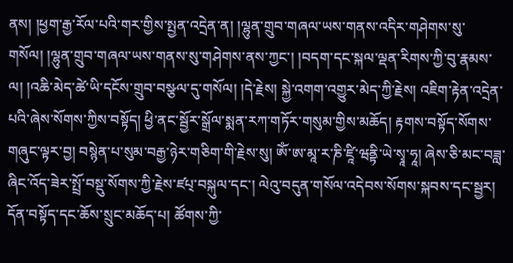ནས། །ཕྱག་རྒྱ་རོལ་པའི་གར་གྱིས་སྤྱན་འདྲེན་ན། །ལྷུན་གྲུབ་གཞལ་ཡས་གནས་འདིར་གཤེགས་སུ་གསོལ། །ལྷུན་གྲུབ་གཞལ་ཡས་གནས་སུ་གཤེགས་ནས་ཀྱང་། །བདག་དང་སྐལ་ལྡན་རིགས་ཀྱི་བུ་རྣམས་ལ། །འཆི་མེད་ཚེ་ཡི་དངོས་གྲུབ་བསྩལ་དུ་གསོལ། །དེ་རྗེས། སྐྱེ་འགག་འགྱུར་མེད་ཀྱི་རྗེས། འཇིག་རྟེན་འདྲེན་པའི་ཞེས་སོགས་ཀྱིས་བསྟོད། ཕྱི་ནང་སྦྱོར་སྒྲོལ་སྨན་རཀ་གཏོར་གསུམ་གྱིས་མཆོད། རྟགས་བསྟོད་སོགས་གཞུང་ལྟར་བྱ། བསྙེན་པ་སུམ་བརྒྱ་ཉེར་གཅིག་གི་རྗེས་སུ། ཨོཾ་ཨ་མཱ་ར་ཎི་ཛཱི་ཝནྟི་ཡེ་སྭཱ་ཧཱ། ཞེས་ཅི་མང་བཟླ་ཞིང་འོད་ཟེར་སྤྲོ་བསྡུ་སོགས་ཀྱི་རྗེས་ཛཔ྄་བསྐུལ་དང་། ལེའུ་བདུན་གསོལ་འདེབས་སོགས་སྐབས་དང་སྦྱར། དོན་བསྟོད་དང་ཆོས་སྲུང་མཆོད་པ། ཚོགས་ཀྱི་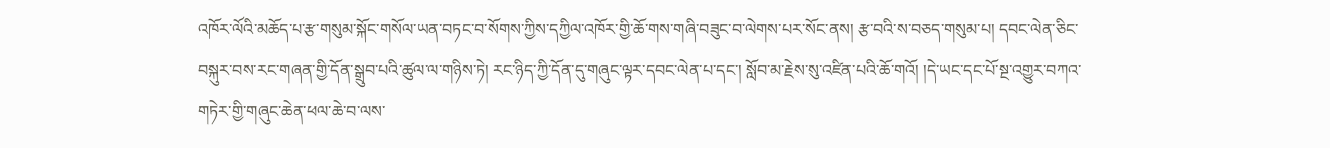འཁོར་ལོའི་མཆོད་པ་རྩ་གསུམ་སྐོང་གསོལ་ཡན་བཏང་བ་སོགས་ཀྱིས་དཀྱིལ་འཁོར་གྱི་ཆོ་གས་གཞི་བཟུང་བ་ལེགས་པར་སོང་ནས། རྩ་བའི་ས་བཅད་གསུམ་པ། དབང་ལེན་ཅིང་བསྐུར་བས་རང་གཞན་གྱི་དོན་སྒྲུབ་པའི་ཚུལ་ལ་གཉིས་ཏེ། རང་ཉིད་ཀྱི་དོན་དུ་གཞུང་ལྟར་དབང་ལེན་པ་དང་། སློབ་མ་རྗེས་སུ་འཛིན་པའི་ཆོ་གའོ། །དེ་ཡང་དང་པོ་སྔ་འགྱུར་བཀའ་གཏེར་གྱི་གཞུང་ཆེན་ཕལ་ཆེ་བ་ལས་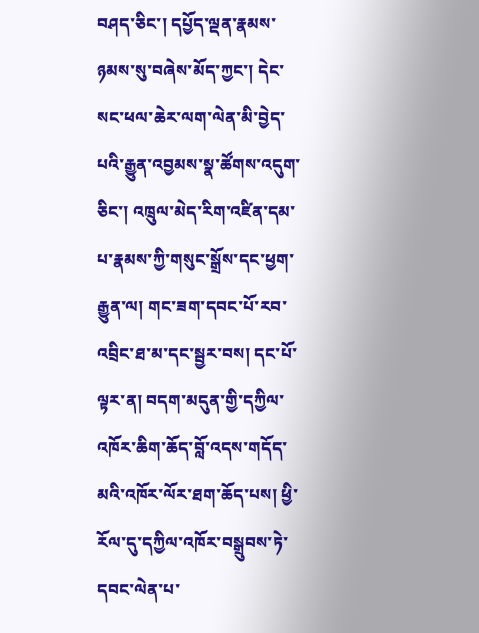བཤད་ཅིང་། དཔྱོད་ལྡན་རྣམས་ཉམས་སུ་བཞེས་མོད་ཀྱང་། དེང་སང་ཕལ་ཆེར་ལག་ལེན་མི་བྱེད་པའི་རྒྱུན་འབྱམས་སྣ་ཚོགས་འདུག་ཅིང་། འཁྲུལ་མེད་རིག་འཛིན་དམ་པ་རྣམས་ཀྱི་གསུང་སྒྲོས་དང་ཕྱག་རྒྱུན་ལ། གང་ཟག་དབང་པོ་རབ་འབྲིང་ཐ་མ་དང་སྦྱར་བས། དང་པོ་ལྟར་ན། བདག་མདུན་གྱི་དཀྱིལ་འཁོར་ཆིག་ཆོད་བློ་འདས་གདོད་མའི་འཁོར་ལོར་ཐག་ཆོད་པས། ཕྱི་རོལ་དུ་དཀྱིལ་འཁོར་བསྒྲུབས་ཏེ་དབང་ལེན་པ་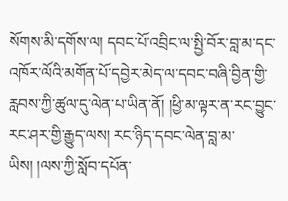སོགས་མི་དགོས་ལ། དབང་པོ་འབྲིང་ལ་སྤྱི་བོར་བླ་མ་དང་འཁོར་ལོའི་མགོན་པོ་དབྱེར་མེད་ལ་དབང་བཞི་བྱིན་གྱི་རླབས་ཀྱི་ཚུལ་དུ་ལེན་པ་ཡིན་ནོ། །ཕྱི་མ་ལྟར་ན་རང་བྱུང་རང་ཤར་གྱི་རྒྱུད་ལས། རང་ཉིད་དབང་ལེན་བླ་མ་ཡིས། །ལས་ཀྱི་སློབ་དཔོན་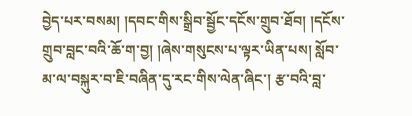བྱེད་པར་བསམ། །དབང་གིས་སྒྲིབ་སྦྱོང་དངོས་གྲུབ་ཐོབ། །དངོས་གྲུབ་བླང་བའི་ཆོ་ག་བྱ། །ཞེས་གསུངས་པ་ལྟར་ཡིན་པས། སློབ་མ་ལ་བསྐུར་བ་ཇི་བཞིན་དུ་རང་གིས་ལེན་ཞིང་། རྩ་བའི་བླ་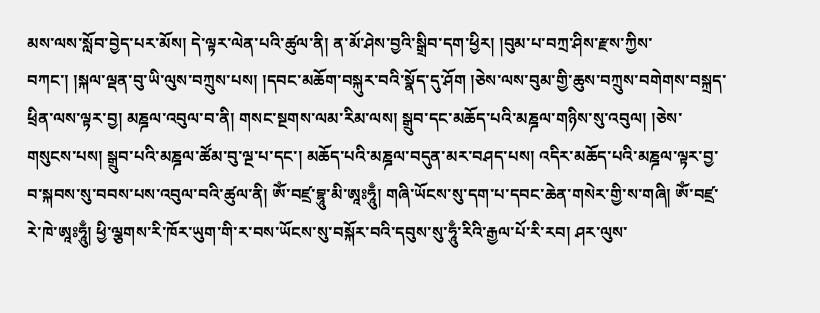མས་ལས་སློབ་བྱེད་པར་མོས། དེ་ལྟར་ལེན་པའི་ཚུལ་ནི། ན་མོ་ཤེས་བྱའི་སྒྲིབ་དག་ཕྱིར། །བུམ་པ་བཀྲ་ཤིས་རྫས་ཀྱིས་བཀང་། །སྐལ་ལྡན་བུ་ཡི་ལུས་བཀྲུས་པས། །དབང་མཆོག་བསྐུར་བའི་སྣོད་དུ་ཤོག །ཅེས་ལས་བུམ་གྱི་ཆུས་བཀྲུས་བགེགས་བསྐྲད་ཕྲིན་ལས་ལྟར་བྱ། མཎྜལ་འབུལ་བ་ནི། གསང་སྔགས་ལམ་རིམ་ལས། སྒྲུབ་དང་མཆོད་པའི་མཎྜལ་གཉིས་སུ་འབུལ། །ཅེས་གསུངས་པས། སྒྲུབ་པའི་མཎྜལ་ཚོམ་བུ་ལྔ་པ་དང་། མཆོད་པའི་མཎྜལ་བདུན་མར་བཤད་པས། འདིར་མཆོད་པའི་མཎྜལ་ལྟར་བྱ་བ་སྐབས་སུ་བབས་པས་འབུལ་བའི་ཚུལ་ནི། ཨོཾ་བཛྲ་བྷཱུ་མི་ཨཱཿཧཱུྃ། གཞི་ཡོངས་སུ་དག་པ་དབང་ཆེན་གསེར་གྱི་ས་གཞི། ཨོཾ་བཛྲ་རེ་ཁེ་ཨཱཿཧཱུྃ། ཕྱི་ལྕགས་རི་ཁོར་ཡུག་གི་ར་བས་ཡོངས་སུ་བསྐོར་བའི་དབུས་སུ་ཧཱུྃ་རིའི་རྒྱལ་པོ་རི་རབ། ཤར་ལུས་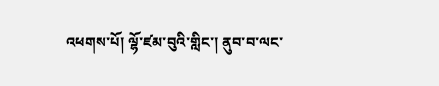འཕགས་པོ། ལྷོ་ཛམ་བུའི་གླིང་། ནུབ་བ་ལང་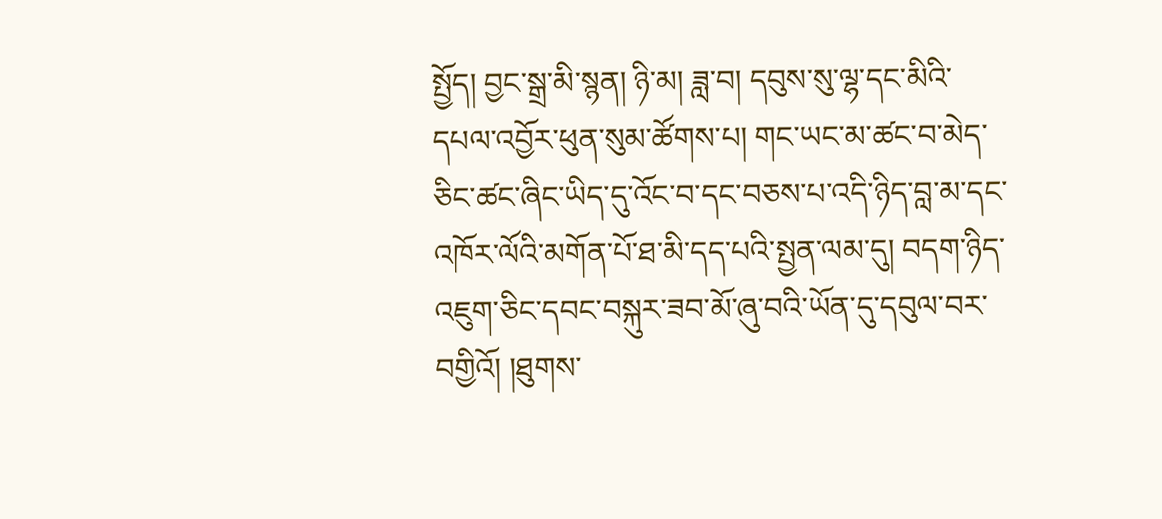སྤྱོད། བྱང་སྒྲ་མི་སྙན། ཉི་མ། ཟླ་བ། དབུས་སུ་ལྷ་དང་མིའི་དཔལ་འབྱོར་ཕུན་སུམ་ཚོགས་པ། གང་ཡང་མ་ཚང་བ་མེད་ཅིང་ཚང་ཞིང་ཡིད་དུ་འོང་བ་དང་བཅས་པ་འདི་ཉིད་བླ་མ་དང་འཁོར་ལོའི་མགོན་པོ་ཐ་མི་དད་པའི་སྤྱན་ལམ་དུ། བདག་ཉིད་འཇུག་ཅིང་དབང་བསྐུར་ཟབ་མོ་ཞུ་བའི་ཡོན་དུ་དབུལ་བར་བགྱིའོ། །ཐུགས་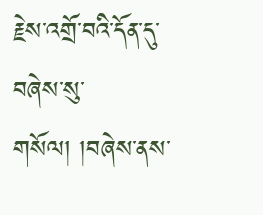རྗེས་འགྲོ་བའི་དོན་དུ་བཞེས་སུ་གསོལ། །བཞེས་ནས་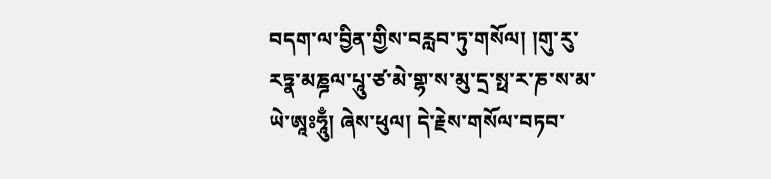བདག་ལ་བྱིན་གྱིས་བརླབ་ཏུ་གསོལ། །གུ་རུ་རཏྣ་མཎྜལ་པཱུ་ཙ་མེ་གྷ་ས་མུ་དྲ་སྥ་ར་ཎ་ས་མ་ཡེ་ཨཱཿཧཱུྃ། ཞེས་ཕུལ། དེ་རྗེས་གསོལ་བཏབ་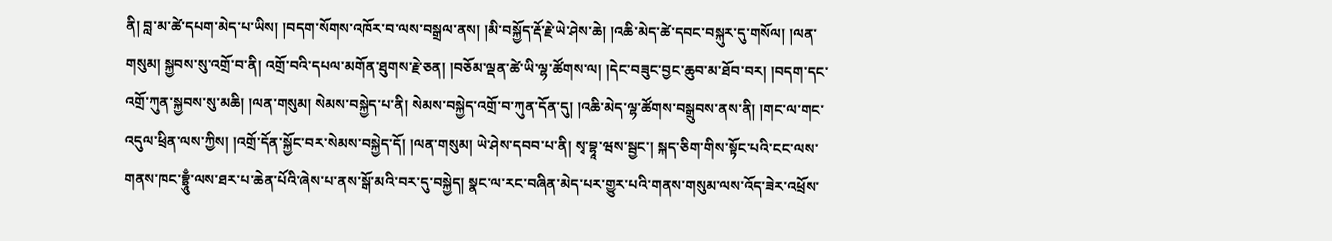ནི། བླ་མ་ཚེ་དཔག་མེད་པ་ཡིས། །བདག་སོགས་འཁོར་བ་ལས་བསྒྲལ་ནས། །མི་བསྐྱོད་རྡོ་རྗེ་ཡེ་ཤེས་ཆེ། །འཆི་མེད་ཚེ་དབང་བསྐུར་དུ་གསོལ། །ལན་གསུམ། སྐྱབས་སུ་འགྲོ་བ་ནི། འགྲོ་བའི་དཔལ་མགོན་ཐུགས་རྗེ་ཅན། །བཅོམ་ལྡན་ཚེ་ཡི་ལྷ་ཚོགས་ལ། །དེང་བཟུང་བྱང་ཆུབ་མ་ཐོབ་བར། །བདག་དང་འགྲོ་ཀུན་སྐྱབས་སུ་མཆི། །ལན་གསུམ། སེམས་བསྐྱེད་པ་ནི། སེམས་བསྐྱེད་འགྲོ་བ་ཀུན་དོན་དུ། །འཆི་མེད་ལྷ་ཚོགས་བསྒྲུབས་ནས་ནི། །གང་ལ་གང་འདུལ་ཕྲིན་ལས་ཀྱིས། །འགྲོ་དོན་སྐྱོང་བར་སེམས་བསྐྱེད་དོ། །ལན་གསུམ། ཡེ་ཤེས་དབབ་པ་ནི། སྭ་བྷཱ་ཝས་སྦྱང་། སྐད་ཅིག་གིས་སྟོང་པའི་ངང་ལས་གནས་ཁང་བྷྲཱུྃ་ལས་ཐར་པ་ཆེན་པོའི་ཞེས་པ་ནས་སྒོ་མའི་བར་དུ་བསྐྱེད། སྣང་ལ་རང་བཞིན་མེད་པར་གྱུར་པའི་གནས་གསུམ་ལས་འོད་ཟེར་འཕྲོས་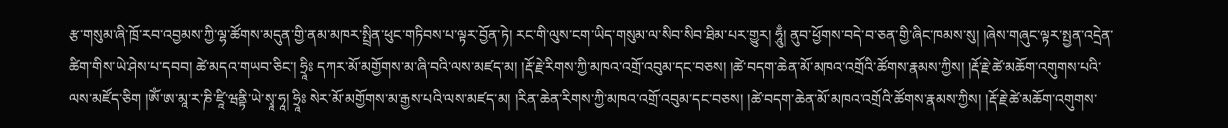རྩ་གསུམ་ཞི་ཁྲོ་རབ་འབྱམས་ཀྱི་ལྷ་ཚོགས་མདུན་གྱི་ནམ་མཁར་སྤྲིན་ཕུང་གཏིབས་པ་ལྟར་བྱོན་ཏེ། རང་གི་ལུས་ངག་ཡིད་གསུམ་ལ་སིབ་སིབ་ཐིམ་པར་གྱུར། ཧཱུྃ། ནུབ་ཕྱོགས་བདེ་བ་ཅན་གྱི་ཞིང་ཁམས་སུ། །ཞེས་གཞུང་ལྟར་སྤྱན་འདྲེན་ཚིག་གིས་ཡེ་ཤེས་པ་དབབ། ཚེ་མདའ་གཡབ་ཅིང་། ཧྲཱིཿ དཀར་མོ་མགྱོགས་མ་ཞི་བའི་ལས་མཛད་མ། །རྡོ་རྗེ་རིགས་ཀྱི་མཁའ་འགྲོ་འབུམ་དང་བཅས། །ཚེ་བདག་ཆེན་མོ་མཁའ་འགྲོའི་ཚོགས་རྣམས་ཀྱིས། །རྡོ་རྗེ་ཚེ་མཆོག་འགུགས་པའི་ལས་མཛོད་ཅིག །ཨོཾ་ཨ་མཱ་ར་ཎི་ཛཱི་ཝནྟི་ཡེ་སྭཱ་ཧཱ། ཧྲཱིཿ སེར་མོ་མགྱོགས་མ་རྒྱས་པའི་ལས་མཛད་མ། །རིན་ཆེན་རིགས་ཀྱི་མཁའ་འགྲོ་འབུམ་དང་བཅས། །ཚེ་བདག་ཆེན་མོ་མཁའ་འགྲོའི་ཚོགས་རྣམས་ཀྱིས། །རྡོ་རྗེ་ཚེ་མཆོག་འགུགས་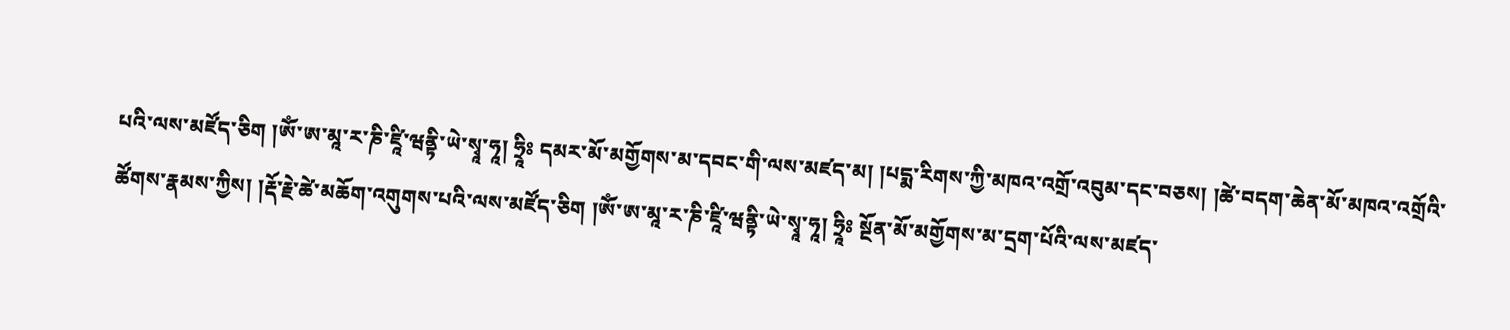པའི་ལས་མཛོད་ཅིག །ཨོཾ་ཨ་མཱ་ར་ཎི་ཛཱི་ཝནྟི་ཡེ་སྭཱ་ཧཱ། ཧྲཱིཿ དམར་མོ་མགྱོགས་མ་དབང་གི་ལས་མཛད་མ། །པདྨ་རིགས་ཀྱི་མཁའ་འགྲོ་འབུམ་དང་བཅས། །ཚེ་བདག་ཆེན་མོ་མཁའ་འགྲོའི་ཚོགས་རྣམས་ཀྱིས། །རྡོ་རྗེ་ཚེ་མཆོག་འགུགས་པའི་ལས་མཛོད་ཅིག །ཨོཾ་ཨ་མཱ་ར་ཎི་ཛཱི་ཝནྟི་ཡེ་སྭཱ་ཧཱ། ཧྲཱིཿ སྔོན་མོ་མགྱོགས་མ་དྲག་པོའི་ལས་མཛད་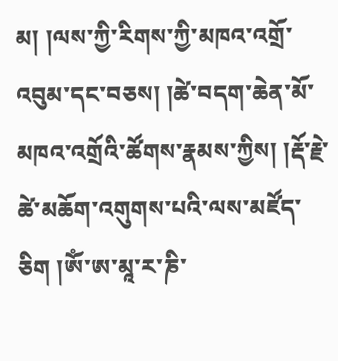མ། །ལས་ཀྱི་རིགས་ཀྱི་མཁའ་འགྲོ་འབུམ་དང་བཅས། །ཚེ་བདག་ཆེན་མོ་མཁའ་འགྲོའི་ཚོགས་རྣམས་ཀྱིས། །རྡོ་རྗེ་ཚེ་མཆོག་འགུགས་པའི་ལས་མཛོད་ཅིག །ཨོཾ་ཨ་མཱ་ར་ཎི་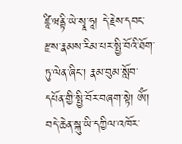ཛཱི་ཝནྟི་ཡེ་སྭཱ་ཧཱ། དེ་རྗེས་དབང་རྫས་རྣམས་རིམ་པར་སྤྱི་བོའི་ཐོག་ཏུ་ལེན་ཞིང་། རྣམ་བུམ་སློབ་དཔོན་གྱི་སྤྱི་བོར་བཞག་སྟེ། ཨོཾ། བདེ་ཆེན་སྐུ་ཡི་དཀྱིལ་འཁོར་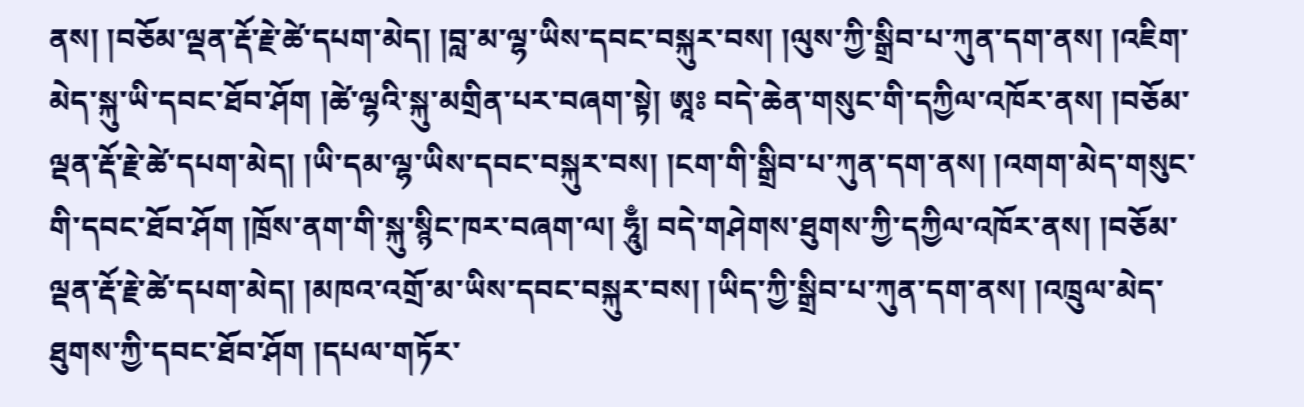ནས། །བཅོམ་ལྡན་རྡོ་རྗེ་ཚེ་དཔག་མེད། །བླ་མ་ལྷ་ཡིས་དབང་བསྐུར་བས། །ལུས་ཀྱི་སྒྲིབ་པ་ཀུན་དག་ནས། །འཇིག་མེད་སྐུ་ཡི་དབང་ཐོབ་ཤོག །ཚེ་ལྷའི་སྐུ་མགྲིན་པར་བཞག་སྟེ། ཨཱཿ བདེ་ཆེན་གསུང་གི་དཀྱིལ་འཁོར་ནས། །བཅོམ་ལྡན་རྡོ་རྗེ་ཚེ་དཔག་མེད། །ཡི་དམ་ལྷ་ཡིས་དབང་བསྐུར་བས། །ངག་གི་སྒྲིབ་པ་ཀུན་དག་ནས། །འགག་མེད་གསུང་གི་དབང་ཐོབ་ཤོག །ཁྲོས་ནག་གི་སྐུ་སྙིང་ཁར་བཞག་ལ། ཧཱུྃ། བདེ་གཤེགས་ཐུགས་ཀྱི་དཀྱིལ་འཁོར་ནས། །བཅོམ་ལྡན་རྡོ་རྗེ་ཚེ་དཔག་མེད། །མཁའ་འགྲོ་མ་ཡིས་དབང་བསྐུར་བས། །ཡིད་ཀྱི་སྒྲིབ་པ་ཀུན་དག་ནས། །འཁྲུལ་མེད་ཐུགས་ཀྱི་དབང་ཐོབ་ཤོག །དཔལ་གཏོར་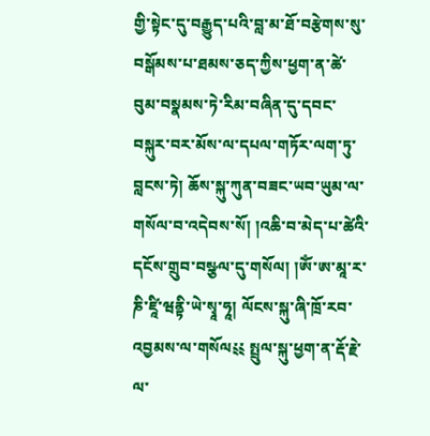གྱི་སྟེང་དུ་བརྒྱུད་པའི་བླ་མ་ཐོ་བརྩེགས་སུ་བསྒོམས་པ་ཐམས་ཅད་ཀྱིས་ཕྱག་ན་ཚེ་བུམ་བསྣམས་ཏེ་རིམ་བཞིན་དུ་དབང་བསྐུར་བར་མོས་ལ་དཔལ་གཏོར་ལག་ཏུ་བླངས་ཏེ། ཆོས་སྐུ་ཀུན་བཟང་ཡབ་ཡུམ་ལ་གསོལ་བ་འདེབས་སོ། །འཆི་བ་མེད་པ་ཚེའི་དངོས་གྲུབ་བསྩལ་དུ་གསོལ། །ཨོཾ་ཨ་མཱ་ར་ཎི་ཛཱི་ཝནྟི་ཡེ་སྭཱ་ཧཱ། ལོངས་སྐུ་ཞི་ཁྲོ་རབ་འབྱམས་ལ་གསོལ༴༴ སྤྲུལ་སྐུ་ཕྱག་ན་རྡོ་རྗེ་ལ་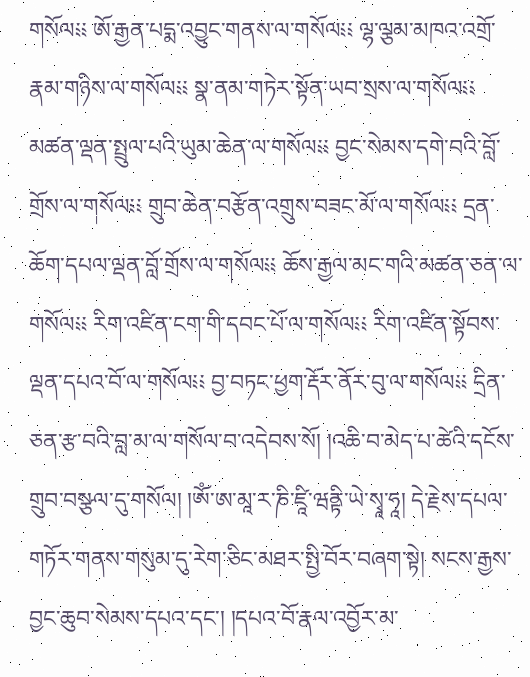གསོལ༴༴ ཨོ་རྒྱན་པདྨ་འབྱུང་གནས་ལ་གསོལ༴༴ ལྷ་ལྕམ་མཁའ་འགྲོ་རྣམ་གཉིས་ལ་གསོལ༴༴ སྣ་ནམ་གཏེར་སྟོན་ཡབ་སྲས་ལ་གསོལ༴༴ མཚན་ལྡན་སྤྲུལ་པའི་ཡུམ་ཆེན་ལ་གསོལ༴༴ བྱང་སེམས་དགེ་བའི་བློ་གྲོས་ལ་གསོལ༴༴ གྲུབ་ཆེན་བརྩོན་འགྲུས་བཟང་མོ་ལ་གསོལ༴༴ དྲན་ཆོག་དཔལ་ལྡན་བློ་གྲོས་ལ་གསོལ༴༴ ཆོས་རྒྱལ་མང་གའི་མཚན་ཅན་ལ་གསོལ༴༴ རིག་འཛིན་ངག་གི་དབང་པོ་ལ་གསོལ༴༴ རིག་འཛིན་སྟོབས་ལྡན་དཔའ་བོ་ལ་གསོལ༴༴ བྱ་བཏང་ཕྱག་རྡོར་ནོར་བུ་ལ་གསོལ༴༴ དྲིན་ཅན་རྩ་བའི་བླ་མ་ལ་གསོལ་བ་འདེབས་སོ། །འཆི་བ་མེད་པ་ཚེའི་དངོས་གྲུབ་བསྩལ་དུ་གསོལ། །ཨོཾ་ཨ་མཱ་ར་ཎི་ཛཱི་ཝནྟི་ཡེ་སྭཱ་ཧཱ། དེ་རྗེས་དཔལ་གཏོར་གནས་གསུམ་དུ་རེག་ཅིང་མཐར་སྤྱི་བོར་བཞག་སྟེ། སངས་རྒྱས་བྱང་ཆུབ་སེམས་དཔའ་དང་། །དཔའ་བོ་རྣལ་འབྱོར་མ་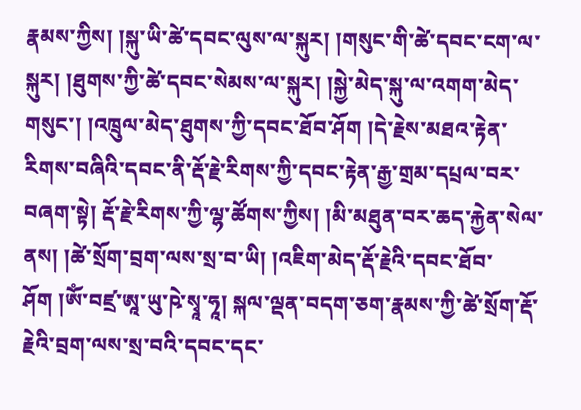རྣམས་ཀྱིས། །སྐུ་ཡི་ཚེ་དབང་ལུས་ལ་སྐུར། །གསུང་གི་ཚེ་དབང་ངག་ལ་སྐུར། །ཐུགས་ཀྱི་ཚེ་དབང་སེམས་ལ་སྐུར། །སྐྱེ་མེད་སྐུ་ལ་འགག་མེད་གསུང་། །འཁྲུལ་མེད་ཐུགས་ཀྱི་དབང་ཐོབ་ཤོག །དེ་རྗེས་མཐའ་རྟེན་རིགས་བཞིའི་དབང་ནི་རྡོ་རྗེ་རིགས་ཀྱི་དབང་རྟེན་རྒྱ་གྲམ་དཔྲལ་བར་བཞག་སྟེ། རྡོ་རྗེ་རིགས་ཀྱི་ལྷ་ཚོགས་ཀྱིས། །མི་མཐུན་བར་ཆད་རྐྱེན་སེལ་ནས། །ཚེ་སྲོག་བྲག་ལས་སྲ་བ་ཡི། །འཇིག་མེད་རྡོ་རྗེའི་དབང་ཐོབ་ཤོག །ཨོཾ་བཛྲ་ཨཱ་ཡུ་ཥེ་སྭཱ་ཧཱ། སྐལ་ལྡན་བདག་ཅག་རྣམས་ཀྱི་ཚེ་སྲོག་རྡོ་རྗེའི་བྲག་ལས་སྲ་བའི་དབང་དང་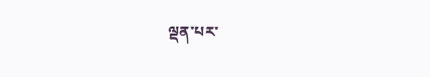ལྡན་པར་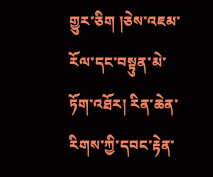གྱུར་ཅིག །ཅེས་འཇམ་རོལ་དང་བསྟུན་མེ་ཏོག་འཐོར། རིན་ཆེན་རིགས་ཀྱི་དབང་རྟེན་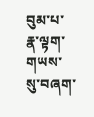བུམ་པ་རྣ་ལྟག་གཡས་སུ་བཞག་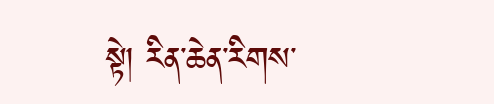སྟེ། རིན་ཆེན་རིགས་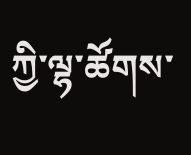ཀྱི་ལྷ་ཚོགས་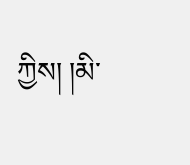ཀྱིས། །མི་